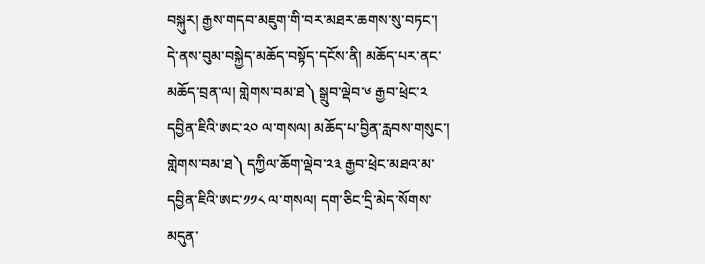བསྐུར། རྒྱས་གདབ་མཇུག་གི་བར་མཐར་ཆགས་སུ་བཏང་། དེ་ནས་བུམ་བསྐྱེད་མཆོད་བསྟོད་དངོས་ནི། མཆོད་པར་ནང་མཆོད་བྲན་ལ། གླེགས་བམ་ཐ༽ སྒྲུབ་ལྡེབ་༦ རྒྱབ་ཕྲེང་༢ དབྱིན་ཇིའི་ཨང་༢༠ ལ་གསལ། མཆོད་པ་བྱིན་རླབས་གསུང་། གླེགས་བམ་ཐ༽ དཀྱིལ་ཆོག་ལྡེབ་༢༣ རྒྱབ་ཕྲེང་མཐའ་མ་དབྱིན་ཇིའི་ཨང་༡༡༨ ལ་གསལ། དག་ཅིང་དྲི་མེད་སོགས་མདུན་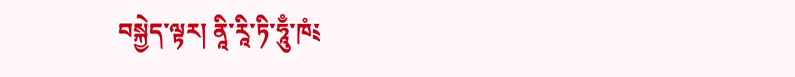བསྐྱེད་ལྟར། ནཱི་རཱི་ཏི་ཧཱུྃ་ཁཾ༴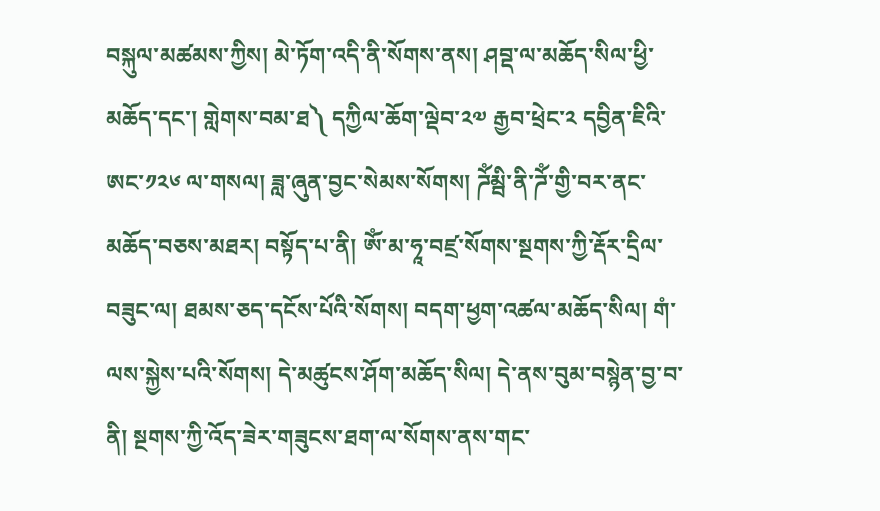བསྐུལ་མཚམས་ཀྱིས། མེ་ཏོག་འདི་ནི་སོགས་ནས། ཤབྡ་ལ་མཆོད་སིལ་ཕྱི་མཆོད་དང་། གླེགས་བམ་ཐ༽ དཀྱིལ་ཆོག་ལྡེབ་༢༧ རྒྱབ་ཕྲེང་༢ དབྱིན་ཇིའི་ཨང་༡༢༦ ལ་གསལ། ཟླ་ཞུན་བྱང་སེམས་སོགས། ཌོཾམྦི་ནི་ཌོཾ་གྱི་བར་ནང་མཆོད་བཅས་མཐར། བསྟོད་པ་ནི། ༀ་མ་ཧཱ་བཛྲ་སོགས་སྔགས་ཀྱི་རྡོར་དྲིལ་བཟུང་ལ། ཐམས་ཅད་དངོས་པོའི་སོགས། བདག་ཕྱག་འཚལ་མཆོད་སིལ། གཾ་ལས་སྐྱེས་པའི་སོགས། དེ་མཚུངས་ཤོག་མཆོད་སིལ། དེ་ནས་བུམ་བསྙེན་བྱ་བ་ནི། སྔགས་ཀྱི་འོད་ཟེར་གཟུངས་ཐག་ལ་སོགས་ནས་གང་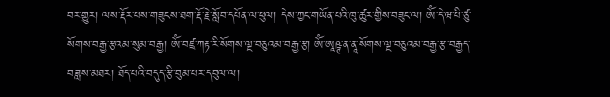བར་གྱུར། ལས་རྡོར་པས་གཟུངས་ཐག་རྡོ་རྗེ་སློབ་དཔོན་ལ་ཕུལ། དེས་ཀྱང་གཡོན་པའི་ཁུ་ཚུར་གྱིས་བཟུང་ལ། ༀ་དེ་ཝ་པི་ཙུ་སོགས་བརྒྱ་རྩའམ་སུམ་བརྒྱ། ༀ་བཛྲ་ཀརྟ་རི་སོགས་ལྔ་བཅུའམ་བརྒྱ་རྩ། ༀ་ཨཱཥྚ་ན་ནཱ་སོགས་ལྔ་བཅུའམ་བརྒྱ་རྩ་བརྒྱད་བཟླས་མཐར། ཐོད་པའི་བདུད་རྩི་བུམ་པར་དབུལ་ལ།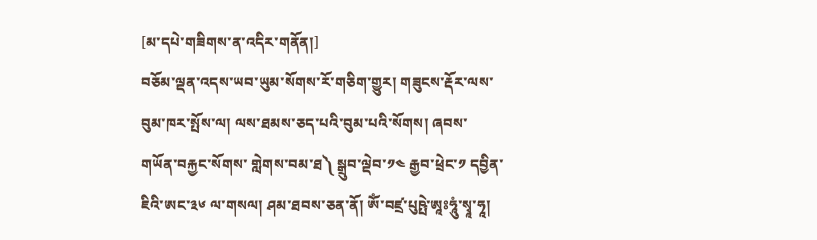[མ་དཔེ་གཟིགས་ན་འདིར་གནོན།]
བཅོམ་ལྡན་འདས་ཡབ་ཡུམ་སོགས་རོ་གཅིག་གྱུར། གཟུངས་རྡོར་ལས་བུམ་ཁར་སྤོས་ལ། ལས་ཐམས་ཅད་པའི་བུམ་པའི་སོགས། ཞབས་གཡོན་བརྐྱང་སོགས་ གླེགས་བམ་ཐ༽ སྒྲུབ་ལྡེབ་༡༤ རྒྱབ་ཕྲེང་༡ དབྱིན་ཇིའི་ཨང་༣༦ ལ་གསལ། ཤམ་ཐབས་ཅན་ནོ། ༀ་བཛྲ་པུཥྤེ་ཨཱཿཧཱུཾ་སྭཱ་ཧཱ།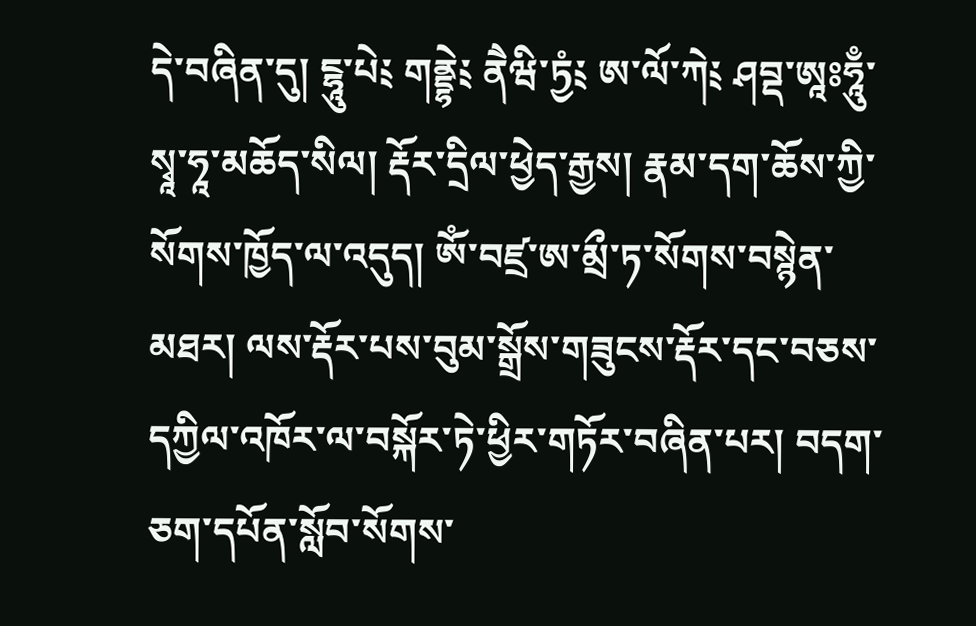དེ་བཞིན་དུ། ངྷཱུ་པེ༴ གནྡྷེ༴ ནཻཝི་ཏྱཾ༴ ཨ་ལོ་ཀེ༴ ཤབྡ་ཨཱཿཧཱུྃ་སྭཱ་ཧཱ་མཆོད་སིལ། རྡོར་དྲིལ་ཕྱེད་རྒྱས། རྣམ་དག་ཆོས་ཀྱི་སོགས་ཁྱོད་ལ་འདུད། ༀ་བཛྲ་ཨ་མྲྀ་ཏ་སོགས་བསྙེན་མཐར། ལས་རྡོར་པས་བུམ་སྒྲོས་གཟུངས་རྡོར་དང་བཅས་དཀྱིལ་འཁོར་ལ་བསྐོར་ཏེ་ཕྱིར་གཏོར་བཞིན་པར། བདག་ཅག་དཔོན་སློབ་སོགས་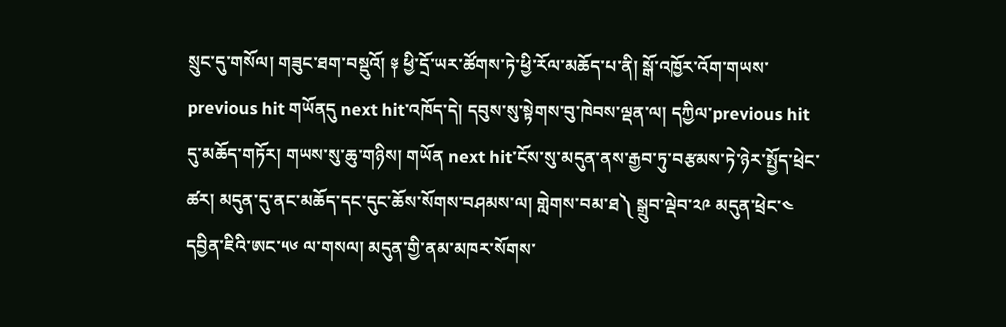སྲུང་དུ་གསོལ། གཟུང་ཐག་བསྡུའོ། ༈ ཕྱི་དྲོ་ཡར་ཚོགས་ཏེ་ཕྱི་རོལ་མཆོད་པ་ནི། སྒོ་འཁྱོར་འོག་གཡས་previous hit གཡོནདུ next hit་འཁོད་དེ། དབུས་སུ་སྟེགས་བུ་ཁེབས་ལྡན་ལ། དཀྱིལ་previous hit དུ་མཆོད་གཏོར། གཡས་སུ་ཆུ་གཉིས། གཡོན next hit་ངོས་སུ་མདུན་ནས་རྒྱབ་ཏུ་བརྩམས་ཏེ་ཉེར་སྤྱོད་ཕྲེང་ཚར། མདུན་དུ་ནང་མཆོད་དང་དུང་ཆོས་སོགས་བཤམས་ལ། གླེགས་བམ་ཐ༽ སྒྲུབ་ལྡེབ་༢༩ མདུན་ཕྲེང་༤ དབྱིན་ཇིའི་ཨང་༥༦ ལ་གསལ། མདུན་གྱི་ནམ་མཁར་སོགས་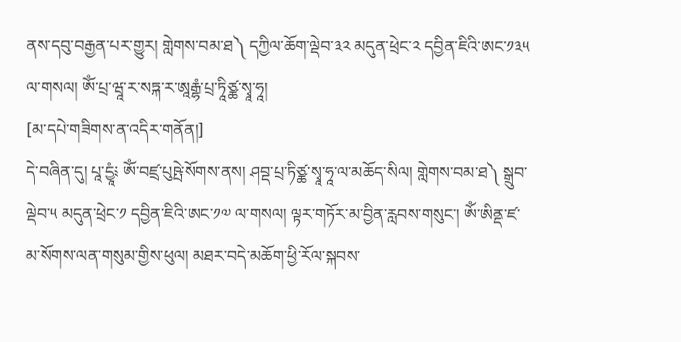ནས་དབུ་བརྒྱན་པར་གྱུར། གླེགས་བམ་ཐ༽ དཀྱིལ་ཆོག་ལྡེབ་༣༢ མདུན་ཕྲེང་༢ དབྱིན་ཇིའི་ཨང་༡༣༥ ལ་གསལ། ༀ་པྲ་ཝཱ་ར་སཏྐ་ར་ཨཱརྒྷཾ་པྲ་ཏཱིཙྪ་སྭཱ་ཧཱ།
[མ་དཔེ་གཟིགས་ན་འདིར་གནོན།]
དེ་བཞིན་དུ། པཱ་དྱཱཾ༴ ༀ་བཛྲ་པུཥྤེ་སོགས་ནས། ཤབྡ་པྲ་ཏིཙྪ་སྭཱ་ཧཱ་ལ་མཆོད་སིལ། གླེགས་བམ་ཐ༽ སྒྲུབ་ལྡེབ་༥ མདུན་ཕྲེང་༡ དབྱིན་ཇིའི་ཨང་༡༧ ལ་གསལ། ལྟར་གཏོར་མ་བྱིན་རླབས་གསུང་། ༀ་ཨིནྡ་ཛ་མ་སོགས་ལན་གསུམ་གྱིས་ཕུལ། མཐར་བདེ་མཆོག་ཕྱི་རོལ་སྐབས་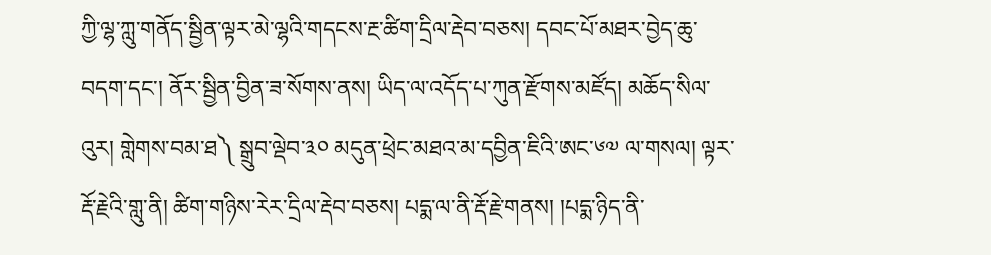ཀྱི་ལྷ་ཀླུ་གནོད་སྦྱིན་ལྟར་མེ་ལྷའི་གདངས་རྔ་ཚིག་དྲིལ་རྡེབ་བཅས། དབང་པོ་མཐར་བྱེད་ཆུ་བདག་དང་། ནོར་སྦྱིན་བྱིན་ཟ་སོགས་ནས། ཡིད་ལ་འདོད་པ་ཀུན་རྫོགས་མཛོད། མཆོད་སིལ་འུར། གླེགས་བམ་ཐ༽ སྒྲུབ་ལྡེབ་༣༠ མདུན་ཕྲེང་མཐའ་མ་དབྱིན་ཇིའི་ཨང་༦༧ ལ་གསལ། ལྟར་རྡོ་རྗེའི་གླུ་ནི། ཚིག་གཉིས་རེར་དྲིལ་རྡེབ་བཅས། པདྨ་ལ་ནི་རྡོ་རྗེ་གནས། །པདྨ་ཉིད་ནི་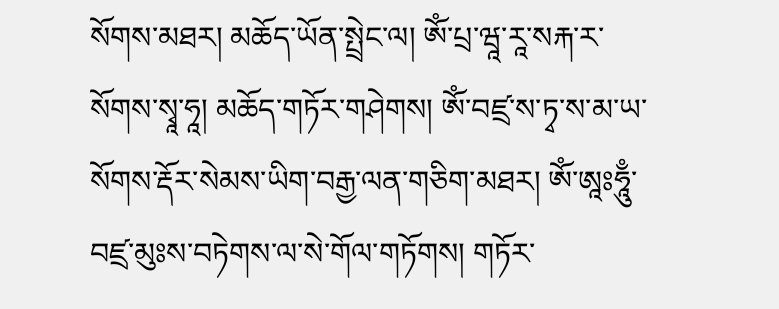སོགས་མཐར། མཆོད་ཡོན་སྤྲེང་ལ། ༀ་པྲ་ཝཱ་རཱ་སརྐ་ར་སོགས་སྭཱ་ཧཱ། མཆོད་གཏོར་གཤེགས། ༀ་བཛྲ་ས་ཏྭ་ས་མ་ཡ་སོགས་རྡོར་སེམས་ཡིག་བརྒྱ་ལན་གཅིག་མཐར། ༀ་ཨཱཿཧཱུྃ་བཛྲ་མུཿས་བཏེགས་ལ་སེ་གོལ་གཏོགས། གཏོར་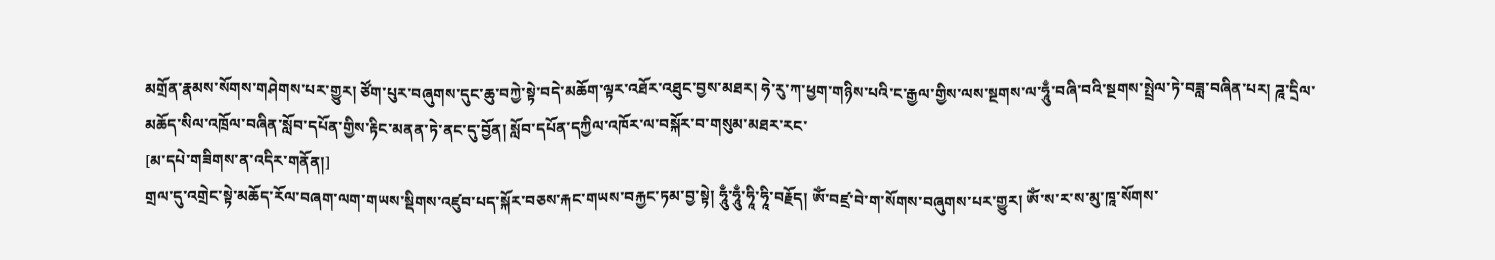མགྲོན་རྣམས་སོགས་གཤེགས་པར་གྱུར། ཙོག་པུར་བཞུགས་དུང་ཆུ་བཀྱེ་སྟེ་བདེ་མཆོག་ལྟར་འཐོར་འཐུང་བྱས་མཐར། ཧེ་རུ་ཀ་ཕྱག་གཉིས་པའི་ང་རྒྱལ་གྱིས་ལས་སྔགས་ལ་ཧཱུྃ་བཞི་བའི་སྔགས་སྤྲེལ་ཏེ་བཟླ་བཞིན་པར། ཌཱ་དྲིལ་མཆོད་སིལ་འཁྲོལ་བཞིན་སློབ་དཔོན་གྱིས་རྟིང་མནན་ཏེ་ནང་དུ་བྱོན། སློབ་དཔོན་དཀྱིལ་འཁོར་ལ་བསྐོར་བ་གསུམ་མཐར་རང་
[མ་དཔེ་གཟིགས་ན་འདིར་གནོན།]
གྲལ་དུ་འགྲེང་སྟེ་མཆོད་རོལ་བཞག་ལག་གཡས་སྡིགས་འཛུབ་པད་སྐོར་བཅས་རྐང་གཡས་བརྐྱང་ཏམ་བྱ་སྟེ། ཧཱུྃ་ཧཱུྃ་ཧཱི་ཧཱི་བརྗོད། ༀ་བཛྲ་བེ་ག་སོགས་བཞུགས་པར་གྱུར། ༀ་ས་ར་ས་མུ་ཁཱ་སོགས་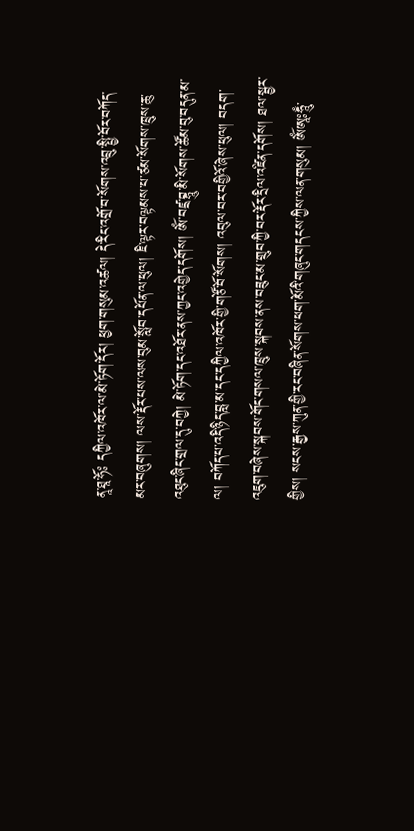ནཱ་ཐཱ་ཧོཿ དཀྱིལ་འཁོར་ལ་མེ་ཏོག་དོར། ཕྱག་གསུམ་འཚལ། དེ་རིང་འགྲོ་བ་སོགས་འབྲུ་སྤྱི་བོར་བཀོད་མར་བཞུགས། ལས་རྡོར་པས་ལས་བུམ་སློབ་དཔོན་ལ་ཕུལ། ཇི་ལྟར་བལྟམས་པ་ཙམ་སོགས་ཁྲུས་ཆུ་འཐུང་ཞིང་གྲལ་དུ་བཀྱེ། མེ་ཏོག་དང་འཐོར་ནས་ཀྱང་འགྱེད་དགོས། ༀ་བཛྲ་བྷཱུ་མི་སོགས་ཚོམ་བུ་བདུན་མ་ལ། བཀོད་པ་འདི་ཉིད་བླ་མ་དང་དཀྱིལ་འཁོར་གྱི་གཙོ་བོ་སོགས། འབུལ་བར་བགྱིའོ་ཞེས་ཕུལ། བདག་འཇུག་བཞེས་སྐབས་གོང་གསལ་ཁྲུས་སྐབས་ནས་བཟུང་མ་གྲུབ་ཀྱི་བར་རྡོར་དྲིལ་འཛིན་དགོས། ཐལ་སྦྱར་གྱིས། སངས་རྒྱས་ཀུན་གྱི་རང་བཞིན་སོགས་ཕག་མོའི་གཞུང་གདངས་ཀྱིས་ལན་གསུམ། ཨོཾཨཱཿཧཱུྃ་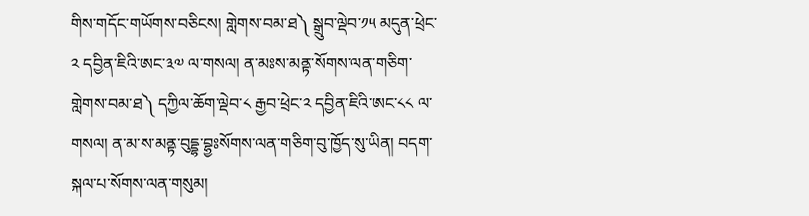གིས་གདོང་གཡོགས་བཅིངས། གླེགས་བམ་ཐ༽ སྒྲུབ་ལྡེབ་༡༥ མདུན་ཕྲེང་༢ དབྱིན་ཇིའི་ཨང་༣༧ ལ་གསལ། ན་མཿས་མནྟ་སོགས་ལན་གཅིག་གླེགས་བམ་ཐ༽ དཀྱིལ་ཆོག་ལྡེབ་༨ རྒྱབ་ཕྲེང་༢ དབྱིན་ཇིའི་ཨང་༨༨ ལ་གསལ། ན་མ་ས་མནྟ་བུདྡྷ་བྷྱཿསོགས་ལན་གཅིག་བུ་ཁྱོད་སུ་ཡིན། བདག་སྐལ་པ་སོགས་ལན་གསུམ།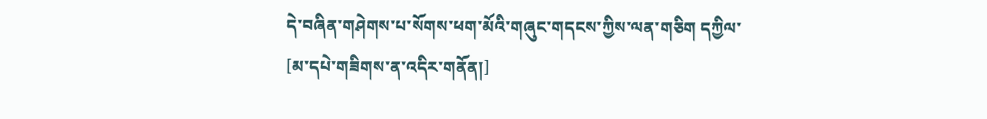དེ་བཞིན་གཤེགས་པ་སོགས་ཕག་མོའི་གཞུང་གདངས་ཀྱིས་ལན་གཅིག དཀྱིལ་
[མ་དཔེ་གཟིགས་ན་འདིར་གནོན།]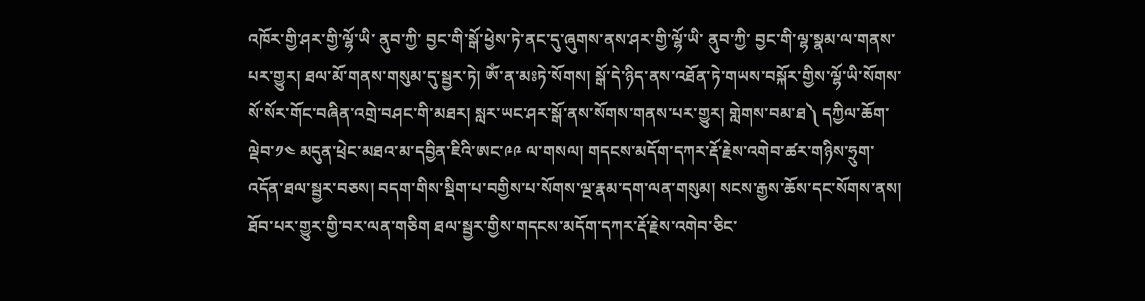འཁོར་གྱི་ཤར་གྱི་ལྷོ་ཡི་ ནུབ་ཀྱི་ བྱང་གི་སྒོ་ཕྱེས་ཏེ་ནང་དུ་ཞུགས་ནས་ཤར་གྱི་ལྷོ་ཡི་ ནུབ་ཀྱི་ བྱང་གི་ལྷ་སྣམ་ལ་གནས་པར་གྱུར། ཐལ་མོ་གནས་གསུམ་དུ་སྦྱར་ཏེ། ༀ་ན་མཿཏེ་སོགས། སྒོ་དེ་ཉིད་ནས་འཐོན་ཏེ་གཡས་བསྐོར་གྱིས་ལྷོ་ཡི་སོགས་སོ་སོར་གོང་བཞིན་འགྲེ་བཤང་གི་མཐར། སླར་ཡང་ཤར་སྒོ་ནས་སོགས་གནས་པར་གྱུར། གླེགས་བམ་ཐ༽ དཀྱིལ་ཆོག་ལྡེབ་༡༤ མདུན་ཕྲེང་མཐའ་མ་དབྱིན་ཇིའི་ཨང་༩༩ ལ་གསལ། གདངས་མདོག་དཀར་རྡོ་རྗེས་འགེབ་ཚར་གཉིས་ཧྲུག་འདོན་ཐལ་སྦྱར་བཅས། བདག་གིས་སྡིག་པ་བགྱིས་པ་སོགས་ལྔ་རྣམ་དག་ལན་གསུམ། སངས་རྒྱས་ཆོས་དང་སོགས་ནས། ཐོབ་པར་གྱུར་གྱི་བར་ལན་གཅིག ཐལ་སྦྱར་གྱིས་གདངས་མདོག་དཀར་རྡོ་རྗེས་འགེབ་ཅིང་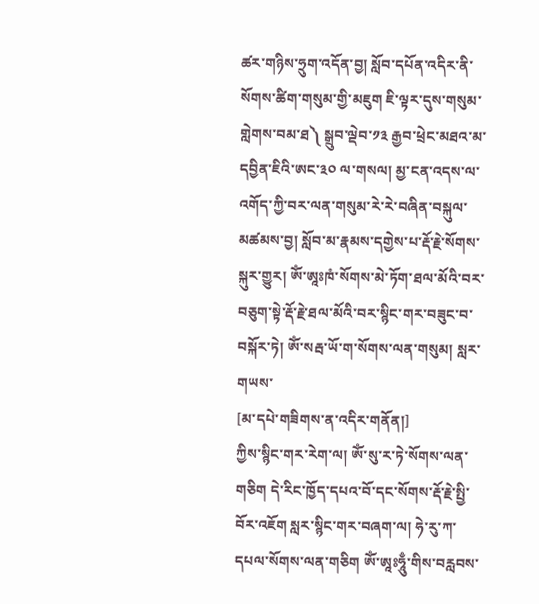ཚར་གཉིས་ཧྲུག་འདོན་བྱ། སློབ་དཔོན་འདིར་ནི་སོགས་ཚིག་གསུམ་གྱི་མཇུག ཇི་ལྟར་དུས་གསུམ་གླེགས་བམ་ཐ༽ སྒྲུབ་ལྡེབ་༡༣ རྒྱབ་ཕྲེང་མཐའ་མ་དབྱིན་ཇིའི་ཨང་༣༠ ལ་གསལ། མྱ་ངན་འདས་ལ་འགོད་ཀྱི་བར་ལན་གསུམ་རེ་རེ་བཞིན་བསྐུལ་མཚམས་བྱ། སློབ་མ་རྣམས་དགྱེས་པ་རྡོ་རྗེ་སོགས་སྐུར་གྱུར། ༀ་ཨཱཿཁཾ་སོགས་མེ་ཏོག་ཐལ་མོའི་བར་བཅུག་སྟེ་རྡོ་རྗེ་ཐལ་མོའི་བར་སྙིང་གར་བཟུང་བ་བསྐོར་ཏེ། ༀ་སརྦ་ཡོ་ག་སོགས་ལན་གསུམ། སླར་གཡས་
[མ་དཔེ་གཟིགས་ན་འདིར་གནོན།]
ཀྱིས་སྙིང་གར་རེག་ལ། ༀ་སུ་ར་ཏེ་སོགས་ལན་གཅིག དེ་རིང་ཁྱོད་དཔའ་བོ་དང་སོགས་རྡོ་རྗེ་སྤྱི་བོར་འཇོག སླར་སྙིང་གར་བཞག་ལ། ཧེ་རུ་ཀ་དཔལ་སོགས་ལན་གཅིག ༀ་ཨཱཿཧཱུྃ་གིས་བརླབས་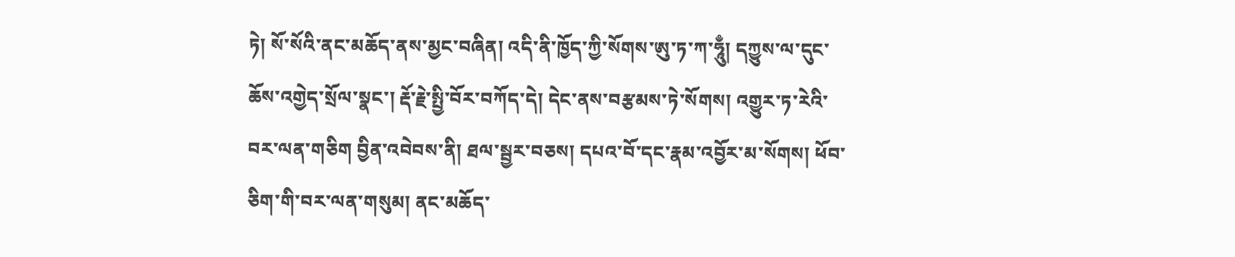ཏེ། སོ་སོའི་ནང་མཆོད་ནས་མྱང་བཞིན། འདི་ནི་ཁྱོད་ཀྱི་སོགས་ཨུ་ཏ་ཀ་ཧཱུྃ། དཀྱུས་ལ་དུང་ཆོས་འགྱེད་སྲོལ་སྣང་། རྡོ་རྗེ་སྤྱི་བོར་བཀོད་དེ། དེང་ནས་བརྩམས་ཏེ་སོགས། འགྱུར་ཏ་རེའི་བར་ལན་གཅིག བྱིན་འབེབས་ནི། ཐལ་སྦྱར་བཅས། དཔའ་བོ་དང་རྣམ་འབྱོར་མ་སོགས། ཕོབ་ཅིག་གི་བར་ལན་གསུམ། ནང་མཆོད་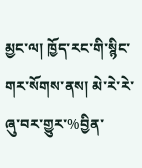མྱང་ལ། ཁྱོད་རང་གི་སྙིང་གར་སོགས་ནས། མེ་རེ་རེ་ཞུ་བར་གྱུར་%བྱིན་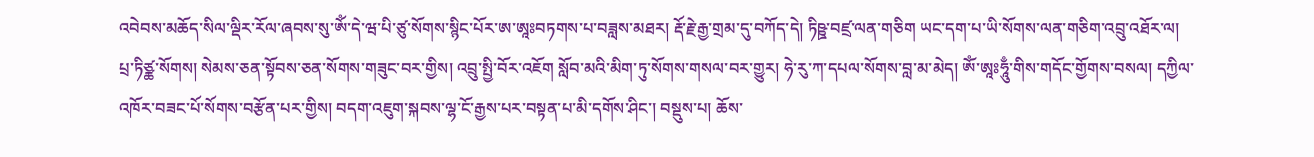འབེབས་མཆོད་སིལ་ལྡིར་རོལ་ཞབས་སུ་ༀ་དེ་ཝ་པི་ཙུ་སོགས་སྙིང་པོར་ཨ་ཨཱཿབཏགས་པ་བཟླས་མཐར། རྡོ་རྗེ་རྒྱ་གྲམ་དུ་བཀོད་དེ། ཏིཥྛ་བཛྲ་ལན་གཅིག ཡང་དག་པ་ཡི་སོགས་ལན་གཅིག་འབྲུ་འཐོར་ལ། པྲ་ཏིཙྪ་སོགས། སེམས་ཅན་སྟོབས་ཅན་སོགས་གཟུང་བར་གྱིས། འབྲུ་སྤྱི་བོར་འཇོག སློབ་མའི་མིག་ཏུ་སོགས་གསལ་བར་གྱུར། ཧེ་རུ་ཀ་དཔལ་སོགས་བླ་མ་མེད། ༀ་ཨཱཿཧཱུྃ་གིས་གདོང་གྱོགས་བསལ། དཀྱིལ་འཁོར་བཟང་པོ་སོགས་བརྩོན་པར་གྱིས། བདག་འཇུག་སྐབས་ལྷ་ངོ་རྒྱས་པར་བསྟན་པ་མི་དགོས་ཤིང་། བསྡུས་པ། ཆོས་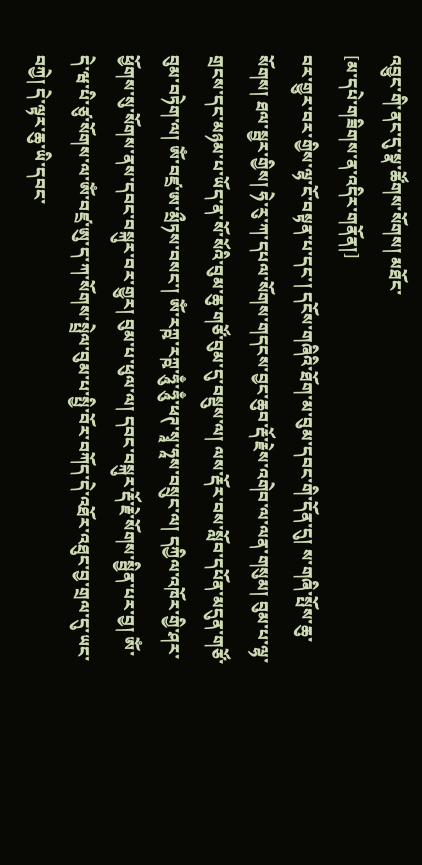འབྱུང་གི་ནང་དུ་སྣ་ཚོགས་སོགས། མཐོང་
[མ་དཔེ་གཟིགས་ན་འདིར་གནོན།]
བར་གྱུར་བར་གྱིས་ལྷ་ངོ་བསྟན་པ་དང་། དངོས་གཞིའི་ཐོག་མ་བུམ་དབང་གི་དོན་དུ། ས་གཞི་སྤོས་ཆུ་སོགས། ཐལ་སྦྱར་གྱིས། ཧེ་རུ་ཀ་དཔལ་སོགས་གདངས་བྱང་ཆུབ་རྡོ་རྗེས་འགེབ་ལ་ལན་གསུམ། བུམ་པ་ལྷ་གྲངས་དང་མཉམ་པ་ཡོད་ན་སོ་སོའི་བུམ་ཆུ་གཙོ་བུམ་དུ་བསྡུས་ལ། ལས་རྡོར་བས་སློབ་དཔོན་མདུན་གཙོ་བུམ་བཏེག་ལ། ༀ་བཛྲ་ཨ་མྲྀཏས་བསང་། ༀ་རཀྵ་རཀྵ་ཧཱུྃ་ཧཱུྃ་ཕཊ་སྭཱ་ཧཱས་བསྲུང་ལ། དཀྱིལ་འཁོར་གྱི་ཤར་ཕྱོགས་སུ་སོགས་ནས་དབང་བསྐུར་བར་གྱུར། བུམ་པ་ཕུལ་ལ། དབང་བསྐུར་རྡོ་རྗེ་སོགས་སྦྱིན་པར་བྱ། ༀ་དེ་ཝ་པི་ཙུ་སོགས་ལ་ༀ་བཛྲ་ཨུ་ད་ཀ་སོགས་སྤྲེལ་བུམ་པ་སྤྱི་བོར་བཀོད་དེ་འཐོར་འཐུང་བྱ་གྲལ་དུ་ཡང་བཀྱེ། དེ་ལྟར་ཆུ་ཡི་དབང་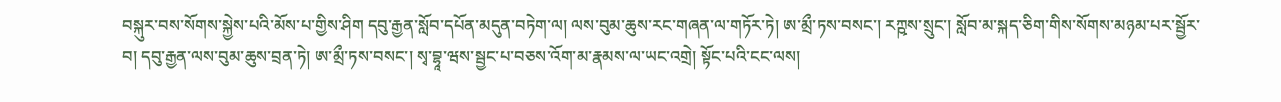བསྐུར་བས་སོགས་སྐྱེས་པའི་མོས་པ་གྱིས་ཤིག དབུ་རྒྱན་སློབ་དཔོན་མདུན་བཏེག་ལ། ལས་བུམ་ཆུས་རང་གཞན་ལ་གཏོར་ཏེ། ཨ་མྲྀ་ཏས་བསང་། རཀྵས་སྲུང་། སློབ་མ་སྐད་ཅིག་གིས་སོགས་མཉམ་པར་སྦྱོར་བ། དབུ་རྒྱན་ལས་བུམ་ཆུས་བྲན་ཏེ། ཨ་མྲྀ་ཏས་བསང་། སྭ་བྷཱ་ཝས་སྦྱང་པ་བཅས་འོག་མ་རྣམས་ལ་ཡང་འགྲེ། སྟོང་པའི་ངང་ལས།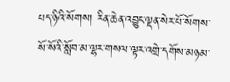པད་ཉིའི་སོགས། རིན་ཆེན་འབྱུང་ལྡན་སེར་པོ་སོགས་སོ་སོའི་སློབ་མ་ལྷར་གསལ་ལྟར་འགྲེ་དགོས་མཉམ་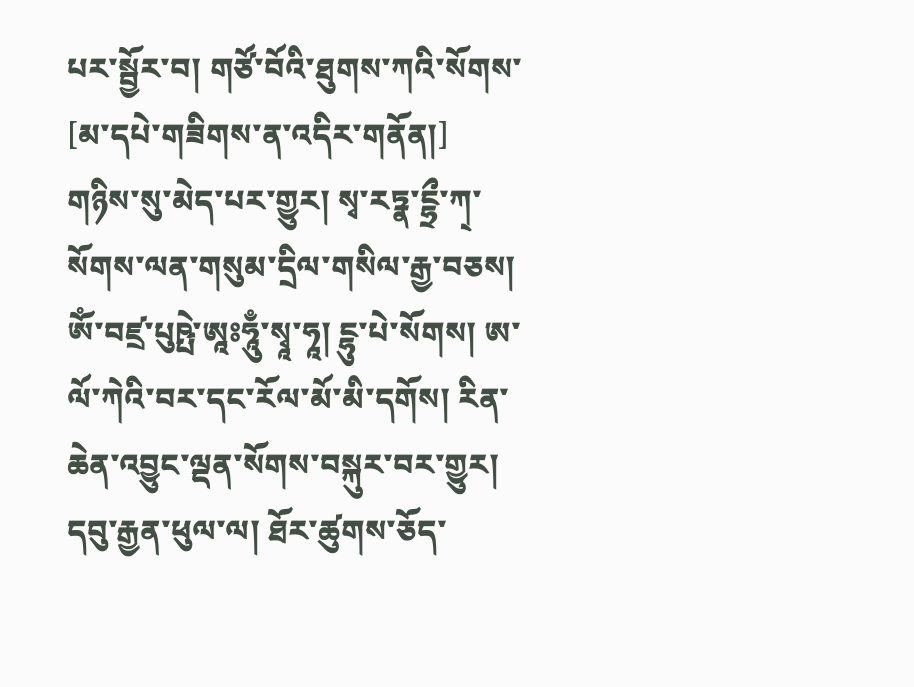པར་སྦྱོར་བ། གཙོ་བོའི་ཐུགས་ཀའི་སོགས་
[མ་དཔེ་གཟིགས་ན་འདིར་གནོན།]
གཉིས་སུ་མེད་པར་གྱུར། སྭ་རཏྣ་ངྷྲྀ་ཀ྄་སོགས་ལན་གསུམ་དྲིལ་གསིལ་རྒྱ་བཅས། ༀ་བཛྲ་པུཥྤེ་ཨཱཿཧཱུྃ་སྭཱ་ཧཱ། ངྷུ་པེ་སོགས། ཨ་ལོ་ཀེའི་བར་དང་རོལ་མོ་མི་དགོས། རིན་ཆེན་འབྱུང་ལྡན་སོགས་བསྐུར་བར་གྱུར། དབུ་རྒྱན་ཕུལ་ལ། ཐོར་ཚུགས་ཅོད་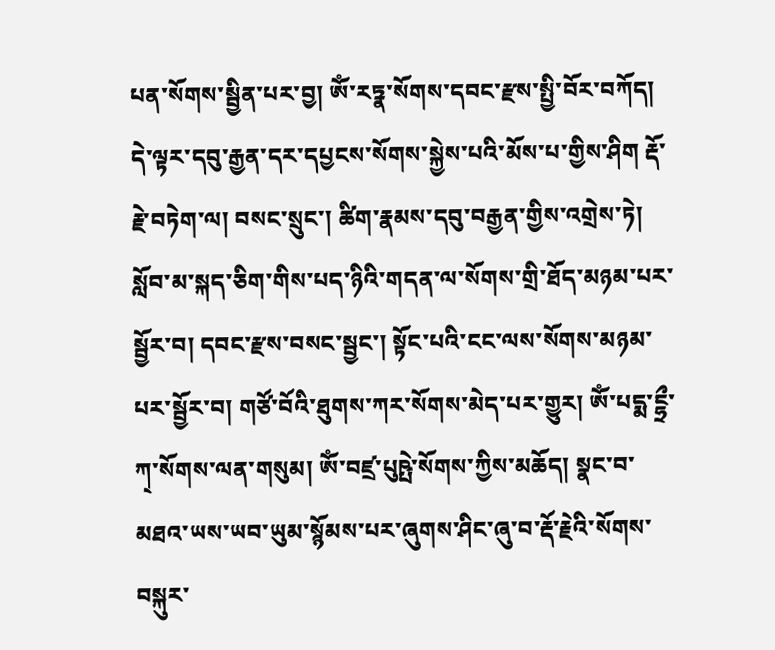པན་སོགས་སྦྱིན་པར་བྱ། ༀ་རཏྣ་སོགས་དབང་རྫས་སྤྱི་བོར་བཀོད། དེ་ལྟར་དབུ་རྒྱན་དར་དཔྱངས་སོགས་སྐྱེས་པའི་མོས་པ་གྱིས་ཤིག རྡོ་རྗེ་བཏེག་ལ། བསང་སྲུང་། ཚིག་རྣམས་དབུ་བརྒྱན་གྱིས་འགྲེས་ཏེ། སློབ་མ་སྐད་ཅིག་གིས་པད་ཉིའི་གདན་ལ་སོགས་གྲི་ཐོད་མཉམ་པར་སྦྱོར་བ། དབང་རྫས་བསང་སྦྱང་། སྟོང་པའི་ངང་ལས་སོགས་མཉམ་པར་སྦྱོར་བ། གཙོ་བོའི་ཐུགས་ཀར་སོགས་མེད་པར་གྱུར། ༀ་པདྨ་ངྷྲྀ་ཀ྄་སོགས་ལན་གསུམ། ༀ་བཛྲ་པུཥྤེ་སོགས་ཀྱིས་མཆོད། སྣང་བ་མཐའ་ཡས་ཡབ་ཡུམ་སྙོམས་པར་ཞུགས་ཤིང་ཞུ་བ་རྡོ་རྗེའི་སོགས་བསྐུར་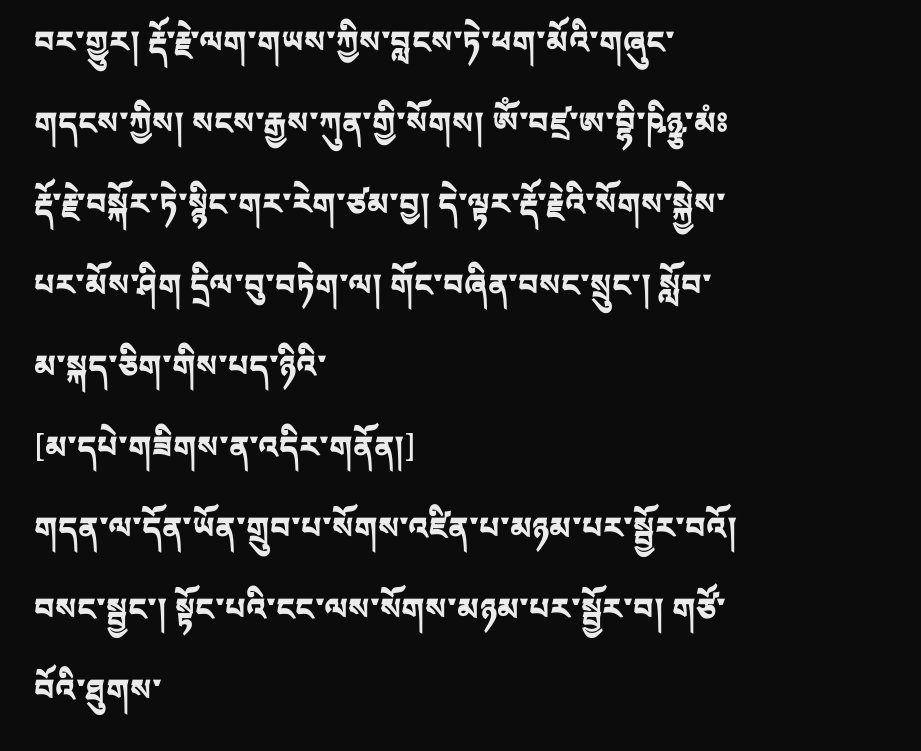བར་གྱུར། རྡོ་རྗེ་ལག་གཡས་ཀྱིས་བླངས་ཏེ་ཕག་མོའི་གཞུང་གདངས་ཀྱིས། སངས་རྒྱས་ཀུན་གྱི་སོགས། ༀ་བཛྲ་ཨ་བྷི་ཥིཉྩ་མཾཿ རྡོ་རྗེ་བསྐོར་ཏེ་སྙིང་གར་རེག་ཙམ་བྱ། དེ་ལྟར་རྡོ་རྗེའི་སོགས་སྐྱེས་པར་མོས་ཤིག དྲིལ་བུ་བཏེག་ལ། གོང་བཞིན་བསང་སྲུང་། སློབ་མ་སྐད་ཅིག་གིས་པད་ཉིའི་
[མ་དཔེ་གཟིགས་ན་འདིར་གནོན།]
གདན་ལ་དོན་ཡོན་གྲུབ་པ་སོགས་འཛིན་པ་མཉམ་པར་སྦྱོར་བའོ། བསང་སྦྱང་། སྟོང་པའི་ངང་ལས་སོགས་མཉམ་པར་སྦྱོར་བ། གཙོ་བོའི་ཐུགས་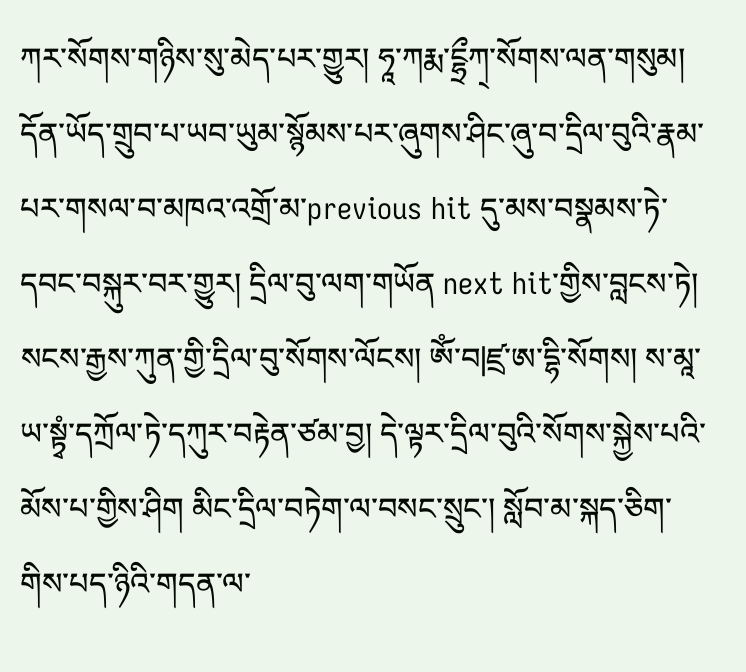ཀར་སོགས་གཉིས་སུ་མེད་པར་གྱུར། ཧཱ་ཀརྨ་ངྷྲྀཀ྄་སོགས་ལན་གསུམ། དོན་ཡོད་གྲུབ་པ་ཡབ་ཡུམ་སྙོམས་པར་ཞུགས་ཤིང་ཞུ་བ་དྲིལ་བུའི་རྣམ་པར་གསལ་བ་མཁའ་འགྲོ་མ་previous hit དུ་མས་བསྣམས་ཏེ་དབང་བསྐུར་བར་གྱུར། དྲིལ་བུ་ལག་གཡོན next hit་གྱིས་བླངས་ཏེ། སངས་རྒྱས་ཀུན་གྱི་དྲིལ་བུ་སོགས་ལོངས། ༀ་བ|ཛྲ་ཨ་དྷི་སོགས། ས་མཱ་ཡ་སྟྭཾ་དཀྲོལ་ཏེ་དཀུར་བརྟེན་ཙམ་བྱ། དེ་ལྟར་དྲིལ་བུའི་སོགས་སྐྱེས་པའི་མོས་པ་གྱིས་ཤིག མིང་དྲིལ་བཏེག་ལ་བསང་སྲུང་། སློབ་མ་སྐད་ཅིག་གིས་པད་ཉིའི་གདན་ལ་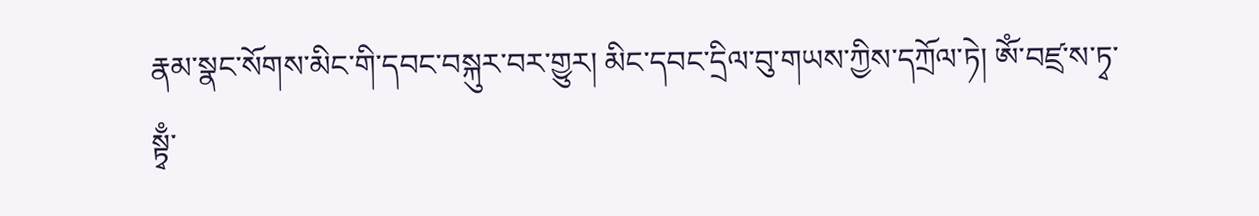རྣམ་སྣང་སོགས་མིང་གི་དབང་བསྐུར་བར་གྱུར། མིང་དབང་དྲིལ་བུ་གཡས་ཀྱིས་དཀྲོལ་ཏེ། ༀ་བཛྲ་ས་ཏྭ་སྟྭྃ་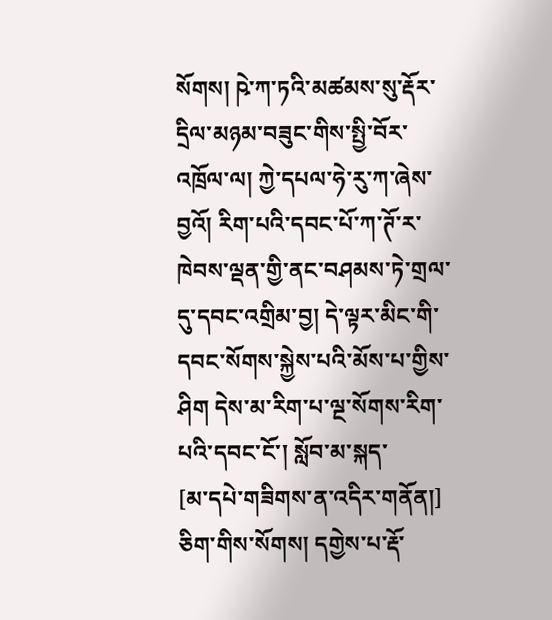སོགས། ཥེ་ཀ་ཏའི་མཚམས་སུ་རྡོར་དྲིལ་མཉམ་བཟུང་གིས་སྤྱི་བོར་འཁྲོལ་ལ། ཀྱེ་དཔལ་ཧེ་རུ་ཀ་ཞེས་བྱའོ། རིག་པའི་དབང་པོ་ཀ་ཊོ་ར་ཁེབས་ལྡན་གྱི་ནང་བཤམས་ཏེ་གྲལ་དུ་དབང་འགྲིམ་བྱ། དེ་ལྟར་མིང་གི་དབང་སོགས་སྐྱེས་པའི་མོས་པ་གྱིས་ཤིག དེས་མ་རིག་པ་ལྔ་སོགས་རིག་པའི་དབང་ངོ་། སློབ་མ་སྐད་
[མ་དཔེ་གཟིགས་ན་འདིར་གནོན།]
ཅིག་གིས་སོགས། དགྱེས་པ་རྡོ་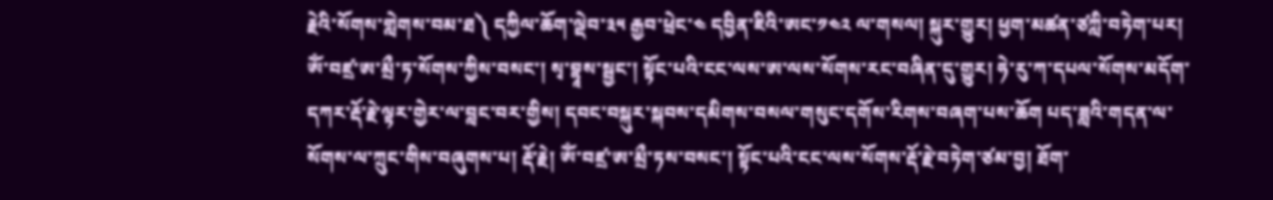རྗེའི་སོགས་གླེགས་བམ་ཐ༽ དཀྱིལ་ཆོག་ལྡེབ་༣༥ རྒྱབ་ཕྲེང་༤ དབྱིན་ཇིའི་ཨང་༡༤༢ ལ་གསལ། སྐུར་གྱུར། ཕྱག་མཚན་ཙཀླི་བཏེག་པར། ༀ་བཛྲ་ཨ་མྲྀ་ཏ་སོགས་ཀྱིས་བསང་། སྭ་བྷཱས་སྦྱང་། སྟོང་པའི་ངང་ལས་ཨ་ལས་སོགས་རང་བཞིན་དུ་གྱུར། ཧེ་རུ་ཀ་དཔལ་སོགས་མདོག་དཀར་རྡོ་རྗེ་ལྟར་གྱེར་ལ་བླང་བར་གྱིས། དབང་བསྐུར་སྐབས་དམིགས་བསལ་གསུང་དགོས་རིགས་བཞག་པས་ཆོག པད་ཟླའི་གདན་ལ་སོགས་ལ་ཀྲུང་གིས་བཞུགས་པ། རྡོ་རྗེ། ༀ་བཛྲ་ཨ་མྲྀ་ཏས་བསང་། སྟོང་པའི་ངང་ལས་སོགས་རྡོ་རྗེ་བཏེག་ཙམ་བྱ། ཐོག་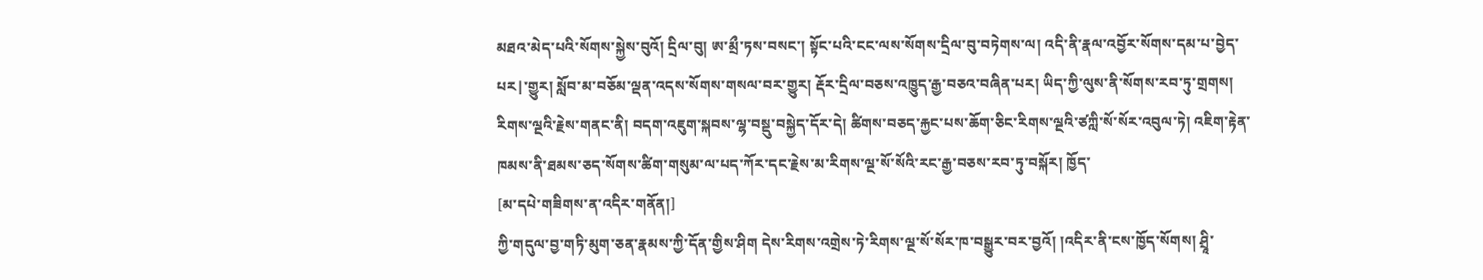མཐའ་མེད་པའི་སོགས་སྐྱེས་བུའོ། དྲིལ་བུ། ཨ་མྲྀ་ཏས་བསང་། སྟོང་པའི་ངང་ལས་སོགས་དྲིལ་བུ་བཏེགས་ལ། འདི་ནི་རྣལ་འབྱོར་སོགས་དམ་པ་བྱེད་པར|་གྱུར། སློབ་མ་བཅོམ་ལྡན་འདས་སོགས་གསལ་བར་གྱུར། རྡོར་དྲིལ་བཅས་འཁྱུད་རྒྱ་བཅའ་བཞིན་པར། ཡིད་ཀྱི་ལུས་ནི་སོགས་རབ་ཏུ་གྲགས། རིགས་ལྔའི་རྗེས་གནང་ནི། བདག་འཇུག་སྐབས་ལྷ་བསྡུ་བསྐྱེད་དོར་དེ། ཚིགས་བཅད་རྐྱང་པས་ཆོག་ཅིང་རིགས་ལྔའི་ཙཀླི་སོ་སོར་འབུལ་ཏེ། འཇིག་རྟེན་ཁམས་ནི་ཐམས་ཅད་སོགས་ཚིག་གསུམ་ལ་པད་ཀོར་དང་རྗེས་མ་རིགས་ལྔ་སོ་སོའི་རང་རྒྱ་བཅས་རབ་ཏུ་བསྐོར། ཁྱོད་
[མ་དཔེ་གཟིགས་ན་འདིར་གནོན།]
ཀྱི་གདུལ་བྱ་གཏི་མུག་ཅན་རྣམས་ཀྱི་དོན་གྱིས་ཤིག དེས་རིགས་འགྲེས་ཏེ་རིགས་ལྔ་སོ་སོར་ཁ་བསྒྱུར་བར་བྱའོ། །འདིར་ནི་ངས་ཁྱོད་སོགས། ཤྲཱི་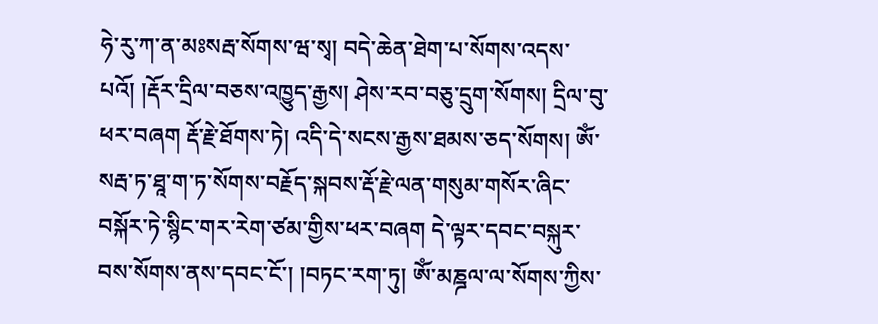ཧེ་རུ་ཀ་ན་མཿསརྦ་སོགས་ཝ་སྭ། བདེ་ཆེན་ཐེག་པ་སོགས་འདས་པའོ། །རྡོར་དྲིལ་བཅས་འཁྱུད་རྒྱས། ཤེས་རབ་བཅུ་དྲུག་སོགས། དྲིལ་བུ་ཕར་བཞག རྡོ་རྗེ་ཐོགས་ཏེ། འདི་དེ་སངས་རྒྱས་ཐམས་ཅད་སོགས། ༀ་སརྦ་ཏ་ཐཱ་ག་ཏ་སོགས་བརྗོད་སྐབས་རྡོ་རྗེ་ལན་གསུམ་གསོར་ཞིང་བསྐོར་ཏེ་སྙིང་གར་རེག་ཙམ་གྱིས་ཕར་བཞག དེ་ལྟར་དབང་བསྐུར་བས་སོགས་ནས་དབང་ངོ་། །བཏང་རག་ཏུ། ༀ་མཎྜལ་ལ་སོགས་ཀྱིས་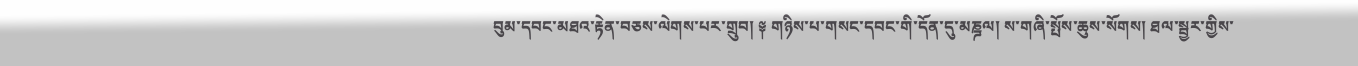བུམ་དབང་མཐའ་རྟེན་བཅས་ལེགས་པར་གྲུབ། ༈ གཉིས་པ་གསང་དབང་གི་དོན་དུ་མཎྜལ། ས་གཞི་སྤོས་ཆུས་སོགས། ཐལ་སྦྱར་གྱིས་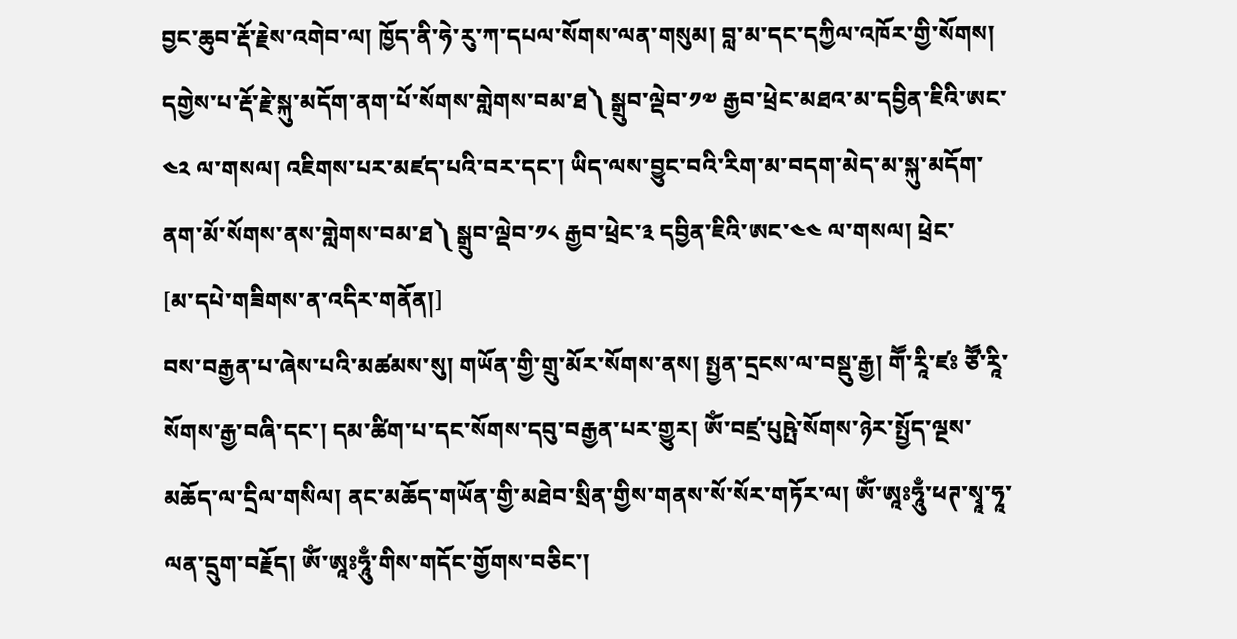བྱང་ཆུབ་རྡོ་རྗེས་འགེབ་ལ། ཁྱོད་ནི་ཧེ་རུ་ཀ་དཔལ་སོགས་ལན་གསུམ། བླ་མ་དང་དཀྱིལ་འཁོར་གྱི་སོགས། དགྱེས་པ་རྡོ་རྗེ་སྐུ་མདོག་ནག་པོ་སོགས་གླེགས་བམ་ཐ༽ སྒྲུབ་ལྡེབ་༡༧ རྒྱབ་ཕྲེང་མཐའ་མ་དབྱིན་ཇིའི་ཨང་༤༢ ལ་གསལ། འཇིགས་པར་མཛད་པའི་བར་དང་། ཡིད་ལས་བྱུང་བའི་རིག་མ་བདག་མེད་མ་སྐུ་མདོག་ནག་མོ་སོགས་ནས་གླེགས་བམ་ཐ༽ སྒྲུབ་ལྡེབ་༡༨ རྒྱབ་ཕྲེང་༣ དབྱིན་ཇིའི་ཨང་༤༤ ལ་གསལ། ཕྲེང་
[མ་དཔེ་གཟིགས་ན་འདིར་གནོན།]
བས་བརྒྱན་པ་ཞེས་པའི་མཚམས་སུ། གཡོན་གྱི་གྲུ་མོར་སོགས་ནས། སྤྱན་དྲངས་ལ་བསྡུ་རྒྱ། གཽ་རཱི་ཛཿ ཙཽ་རཱི་སོགས་རྒྱ་བཞི་དང་། དམ་ཚིག་པ་དང་སོགས་དབུ་བརྒྱན་པར་གྱུར། ༀ་བཛྲ་པུཥྤེ་སོགས་ཉེར་སྤྱོད་ལྔས་མཆོད་ལ་དྲིལ་གསིལ། ནང་མཆོད་གཡོན་གྱི་མཐེབ་སྲིན་གྱིས་གནས་སོ་སོར་གཏོར་ལ། ༀ་ཨཱཿཧཱུྃ་ཕཊ་སྭཱ་ཧཱ་ལན་དྲུག་བརྗོད། ༀ་ཨཱཿཧཱུྃ་གིས་གདོང་གྱོགས་བཅིང་།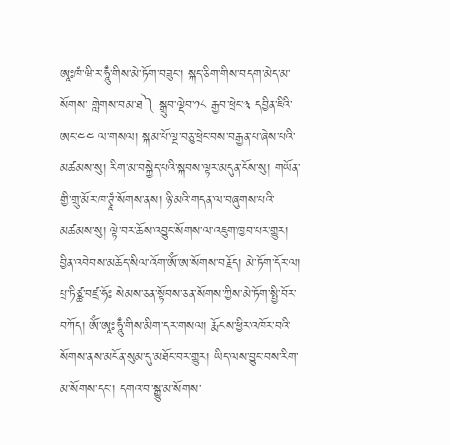ཨཱཿཁཾ་ཝི་ར་ཧཱུྃ་གིས་མེ་ཏོག་བཟུང་། སྐད་ཅིག་གིས་བདག་མེད་མ་སོགས་ གླེགས་བམ་ཐ༽ སྒྲུབ་ལྡེབ་༡༨ རྒྱབ་ཕྲེང་༣ དབྱིན་ཇིའི་ཨང་༤༤ ལ་གསལ། སྐམ་པོ་ལྔ་བཅུ་ཕྲེང་བས་བརྒྱན་པ་ཞེས་པའི་མཚམས་སུ། རིག་མ་བསྐྱེད་པའི་སྐབས་ལྟར་མདུན་ངོས་སུ། གཡོན་གྱི་གྲུ་མོར་ཁ་ཊྭཱཾ་སོགས་ནས། ཉི་མའི་གདན་ལ་བཞུགས་པའི་མཚམས་སུ། ལྟེ་བར་ཆོས་འབྱུང་སོགས་ལ་འཇུག་ཁྱབ་པར་གྱུར། བྱིན་འབེབས་མཆོད་སིལ་འོག་ༀ་ཨ་སོགས་བརྗོད། མེ་ཏོག་དོར་ལ། པྲ་ཏིཙྪ་བཛྲ་ཧོཿ སེམས་ཅན་སྟོབས་ཅན་སོགས་ཀྱིས་མེ་ཏོག་སྤྱི་བོར་བཀོད། ༀ་ཨཱཿཧཱུྃ་གིས་མིག་དར་གསལ། རྨོངས་ཕྱིར་འཁོར་བའི་སོགས་ནས་མངོན་སུམ་དུ་མཐོང་བར་གྱུར། ཡིད་ལས་བྱུང་བས་རིག་མ་སོགས་དང་། དགའ་བ་སྒྱུ་མ་སོགས་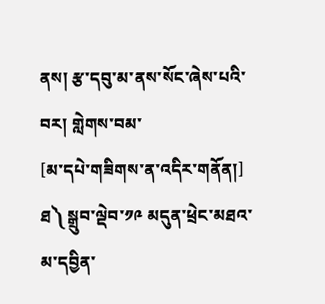ནས། རྩ་དབུ་མ་ནས་སོང་ཞེས་པའི་བར། གླེགས་བམ་
[མ་དཔེ་གཟིགས་ན་འདིར་གནོན།]
ཐ༽ སྒྲུབ་ལྡེབ་༡༩ མདུན་ཕྲེང་མཐའ་མ་དབྱིན་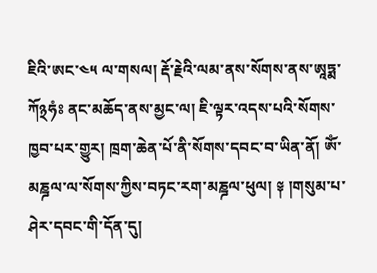ཇིའི་ཨང་༤༥ ལ་གསལ། རྡོ་རྗེའི་ལམ་ནས་སོགས་ནས་ཨཱཏྨ་ཀོ྅ཧཾཿ ནང་མཆོད་ནས་མྱང་ལ། ཇི་ལྟར་འདས་པའི་སོགས་ཁྱབ་པར་གྱུར། ཁྲག་ཆེན་པོ་ནི་སོགས་དབང་བ་ཡིན་ནོ། ༀ་མཎྜལ་ལ་སོགས་ཀྱིས་བཏང་རག་མཎྜལ་ཕུལ། ༈ །གསུམ་པ་ཤེར་དབང་གི་དོན་དུ།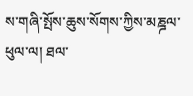ས་གཞི་སྤོས་ཆུས་སོགས་ཀྱིས་མཎྜལ་ཕུལ་ལ། ཐལ་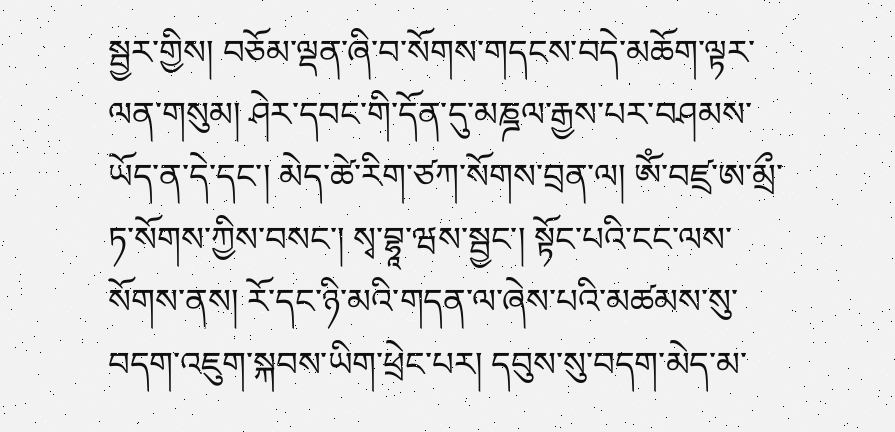སྦྱར་གྱིས། བཅོམ་ལྡན་ཞི་བ་སོགས་གདངས་བདེ་མཆོག་ལྟར་ལན་གསུམ། ཤེར་དབང་གི་དོན་དུ་མཎྜལ་རྒྱས་པར་བཤམས་ཡོད་ན་དེ་དང་། མེད་ཚེ་རིག་ཙཀ་སོགས་བྲན་ལ། ༀ་བཛྲ་ཨ་མྲྀ་ཏ་སོགས་ཀྱིས་བསང་། སྭ་བྷཱ་ཝས་སྦྱང་། སྟོང་པའི་ངང་ལས་སོགས་ནས། རོ་དང་ཉི་མའི་གདན་ལ་ཞེས་པའི་མཚམས་སུ་བདག་འཇུག་སྐབས་ཡིག་ཕྲེང་པར། དབུས་སུ་བདག་མེད་མ་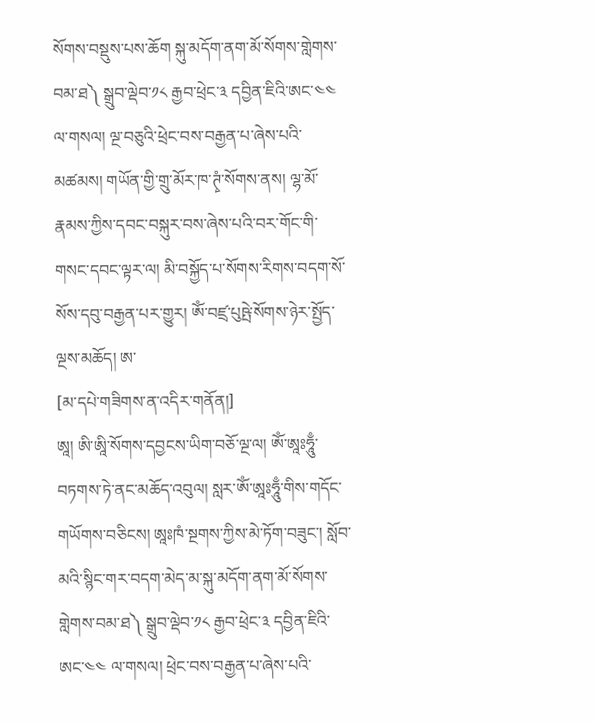སོགས་བསྡུས་པས་ཆོག སྐུ་མདོག་ནག་མོ་སོགས་གླེགས་བམ་ཐ༽ སྒྲུབ་ལྡེབ་༡༨ རྒྱབ་ཕྲེང་༣ དབྱིན་ཇིའི་ཨང་༤༤ ལ་གསལ། ལྔ་བཅུའི་ཕྲེང་བས་བརྒྱན་པ་ཞེས་པའི་མཚམས། གཡོན་གྱི་གྲུ་མོར་ཁ་ཊྭཾ་སོགས་ནས། ལྷ་མོ་རྣམས་ཀྱིས་དབང་བསྐུར་བས་ཞེས་པའི་བར་གོང་གི་གསང་དབང་ལྟར་ལ། མི་བསྐྱོད་པ་སོགས་རིགས་བདག་སོ་སོས་དབུ་བརྒྱན་པར་གྱུར། ༀ་བཛྲ་པུཥྤེ་སོགས་ཉེར་སྤྱོད་ལྔས་མཆོད། ཨ་
[མ་དཔེ་གཟིགས་ན་འདིར་གནོན།]
ཨཱ། ཨི་ཨཱི་སོགས་དབྱངས་ཡིག་བཅོ་ལྔ་ལ། ༀ་ཨཱཿཧཱུྃ་བཏགས་ཏེ་ནང་མཆོད་འབུལ། སླར་ༀ་ཨཱཿཧཱུྃ་གིས་གདོང་གཡོགས་བཅིངས། ཨཱཿཁཾ་སྔགས་ཀྱིས་མེ་ཏོག་བཟུང་། སློབ་མའི་སྙིང་གར་བདག་མེད་མ་སྐུ་མདོག་ནག་མོ་སོགས་གླེགས་བམ་ཐ༽ སྒྲུབ་ལྡེབ་༡༨ རྒྱབ་ཕྲེང་༣ དབྱིན་ཇིའི་ཨང་༤༤ ལ་གསལ། ཕྲེང་བས་བརྒྱན་པ་ཞེས་པའི་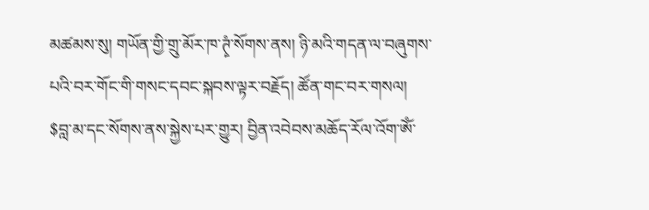མཚམས་སུ། གཡོན་གྱི་གྲུ་མོར་ཁ་ཊྭཾ་སོགས་ནས། ཉི་མའི་གདན་ལ་བཞུགས་པའི་བར་གོང་གི་གསང་དབང་སྐབས་ལྟར་བརྗོད། ཚོན་གང་བར་གསལ། $བླ་མ་དང་སོགས་ནས་སྐྱེས་པར་གྱུར། བྱིན་འབེབས་མཆོད་རོལ་འོག་ༀ་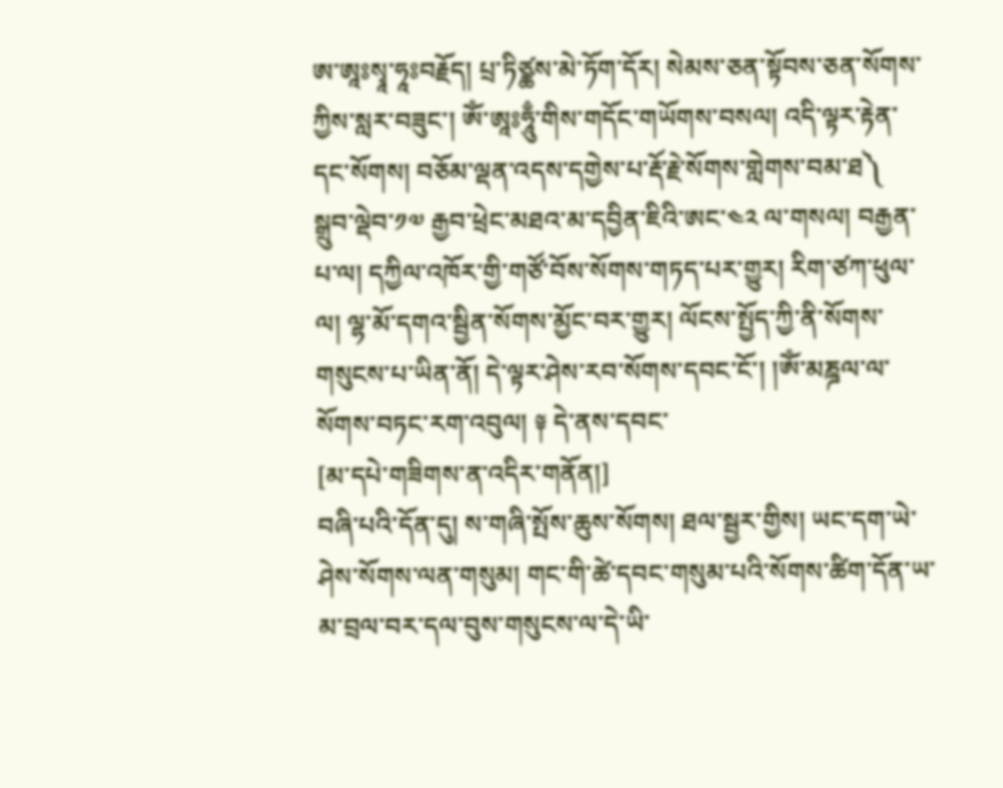ཨ་ཨཱཿསྭཱ་ཧཱཿབརྗོད། པྲ་ཏིཙྪས་མེ་ཏོག་དོར། སེམས་ཅན་སྟོབས་ཅན་སོགས་ཀྱིས་སླར་བཟུང་། ༀ་ཨཱཿཧཱུྃ་གིས་གདོང་གཡོགས་བསལ། འདི་ལྟར་རྟེན་དང་སོགས། བཅོམ་ལྡན་འདས་དགྱེས་པ་རྡོ་རྗེ་སོགས་གླེགས་བམ་ཐ༽ སྒྲུབ་ལྡེབ་༡༧ རྒྱབ་ཕྲེང་མཐའ་མ་དབྱིན་ཇིའི་ཨང་༤༢ ལ་གསལ། བརྒྱན་པ་ལ། དཀྱིལ་འཁོར་གྱི་གཙོ་བོས་སོགས་གཏད་པར་གྱུར། རིག་ཙཀ་ཕུལ་ལ། ལྷ་མོ་དགའ་སྦྱིན་སོགས་མྱོང་བར་གྱུར། ལོངས་སྤྱོད་ཀྱི་ནི་སོགས་གསུངས་པ་ཡིན་ནོ། དེ་ལྟར་ཤེས་རབ་སོགས་དབང་ངོ་། །ༀ་མཎྜལ་ལ་སོགས་བཏང་རག་འབུལ། ༈ དེ་ནས་དབང་
[མ་དཔེ་གཟིགས་ན་འདིར་གནོན།]
བཞི་པའི་དོན་དུ། ས་གཞི་སྤོས་ཆུས་སོགས། ཐལ་སྦྱར་གྱིས། ཡང་དག་ཡེ་ཤེས་སོགས་ལན་གསུམ། གང་གི་ཚེ་དབང་གསུམ་པའི་སོགས་ཚིག་དོན་ཡ་མ་བྲལ་བར་དལ་བུས་གསུངས་ལ་དེ་ཡི་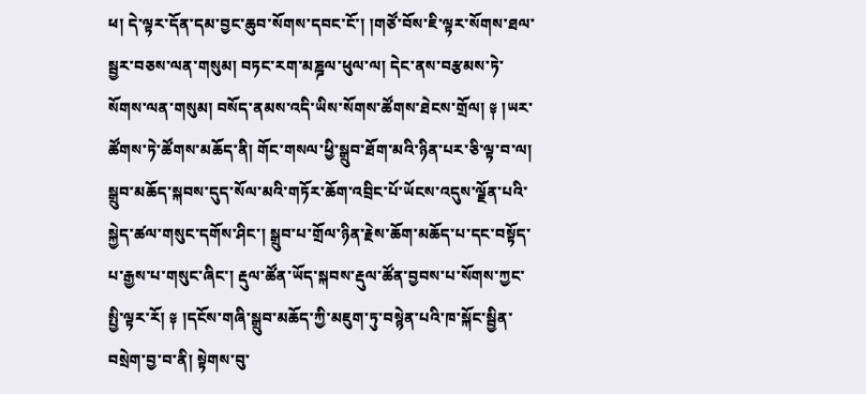ཕ། དེ་ལྟར་དོན་དམ་བྱང་ཆུབ་སོགས་དབང་ངོ་། །གཙོ་བོས་ཇི་ལྟར་སོགས་ཐལ་སྦྱར་བཅས་ལན་གསུམ། བཏང་རག་མཎྜལ་ཕུལ་ལ། དེང་ནས་བརྩམས་ཏེ་སོགས་ལན་གསུམ། བསོད་ནམས་འདི་ཡིས་སོགས་ཚོགས་ཐེངས་གྲོལ། ༈ །ཡར་ཚོགས་ཏེ་ཚོགས་མཆོད་ནི། གོང་གསལ་ཕྱི་སྒྲུབ་ཐོག་མའི་ཉིན་པར་ཅི་ལྟ་བ་ལ། སྒྲུབ་མཆོད་སྐབས་དུད་སོལ་མའི་གཏོར་ཆོག་འབྲིང་པོ་ཡོངས་འདུས་ལྗོན་པའི་སྐྱེད་ཚལ་གསུང་དགོས་ཤིང་། སྒྲུབ་པ་གྲོལ་ཉིན་རྗེས་ཆོག་མཆོད་པ་དང་བསྟོད་པ་རྒྱས་པ་གསུང་ཞིང་། རྡུལ་ཚོན་ཡོད་སྐབས་རྡུལ་ཚོན་བྱབས་པ་སོགས་ཀྱང་སྤྱི་ལྟར་རོ། ༈ །དངོས་གཞི་སྒྲུབ་མཆོད་ཀྱི་མཇུག་ཏུ་བསྙེན་པའི་ཁ་སྐོང་སྦྱིན་བསྲེག་བྱ་བ་ནི། སྟེགས་བུ་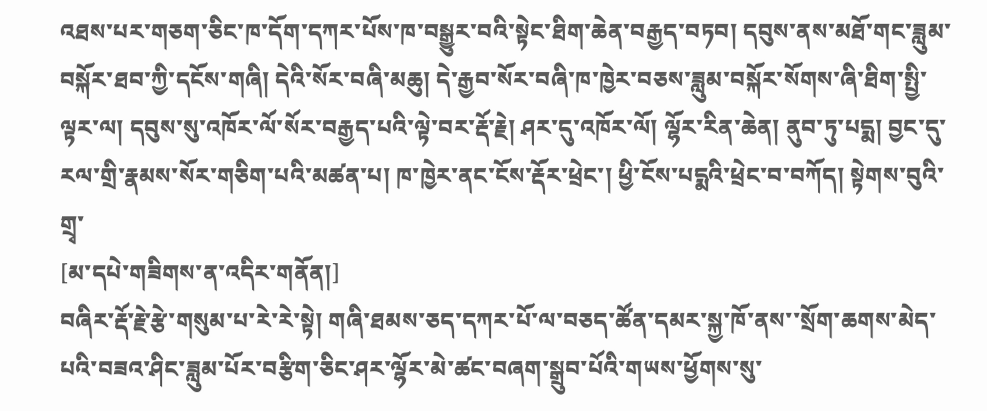འཐས་པར་གཅག་ཅིང་ཁ་དོག་དཀར་པོས་ཁ་བསྒྱུར་བའི་སྟེང་ཐིག་ཆེན་བརྒྱད་བཏབ། དབུས་ནས་མཐོ་གང་ཟླུམ་བསྐོར་ཐབ་ཀྱི་དངོས་གཞི། དེའི་སོར་བཞི་མཆུ། དེ་རྒྱབ་སོར་བཞི་ཁ་ཁྱེར་བཅས་ཟླུམ་བསྐོར་སོགས་ཞི་ཐིག་སྤྱི་ལྟར་ལ། དབུས་སུ་འཁོར་ལོ་སོར་བརྒྱད་པའི་ལྟེ་བར་རྡོ་རྗེ། ཤར་དུ་འཁོར་ལོ། ལྷོར་རིན་ཆེན། ནུབ་ཏུ་པདྨ། བྱང་དུ་རལ་གྲི་རྣམས་སོར་གཅིག་པའི་མཚན་པ། ཁ་ཁྱེར་ནང་ངོས་རྡོར་ཕྲེང་། ཕྱི་ངོས་པདྨའི་ཕྲེང་བ་བཀོད། སྟེགས་བུའི་གྲྭ་
[མ་དཔེ་གཟིགས་ན་འདིར་གནོན།]
བཞིར་རྡོ་རྗེ་རྩེ་གསུམ་པ་རེ་རེ་སྟེ། གཞི་ཐམས་ཅད་དཀར་པོ་ལ་བཅད་ཚོན་དམར་སྐྱ་ཁོ་ནས་་སྲོག་ཆགས་མེད་པའི་བཟའ་ཤིང་ཟླུམ་པོར་བརྩིག་ཅིང་ཤར་ལྷོར་མེ་ཚང་བཞག་སྒྲུབ་པོའི་གཡས་ཕྱོགས་སུ་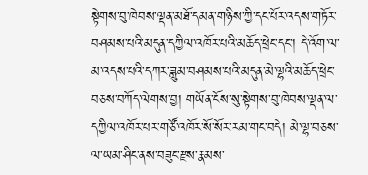སྟེགས་བུ་ཁེབས་ལྡན་མཐོ་དམན་གཉིས་ཀྱི་དང་པོར་འདས་གཏོར་བཤམས་པའི་མདུན་དཀྱིལ་འཁོར་པའི་མཆོད་ཕྲེང་དང་། དེ་འོག་ལ་མ་འདས་པའི་དཀར་ཟླུམ་བཤམས་པའི་མདུན་མེ་ལྷའི་མཆོད་ཕྲེང་བཅས་བཀོད་ལེགས་བྱ། གཡོན་ངོས་སུ་སྟེགས་བུ་ཁེབས་ལྡན་ལ་དཀྱིལ་འཁོར་པར་གཙོ་འཁོར་སོ་སོར་རམ་གང་བདེ། མེ་ལྷ་བཅས་ལ་ཡམ་ཤིང་ནས་བཟུང་རྫས་རྣམས་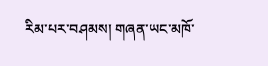རིམ་པར་བཤམས། གཞན་ཡང་མཁོ་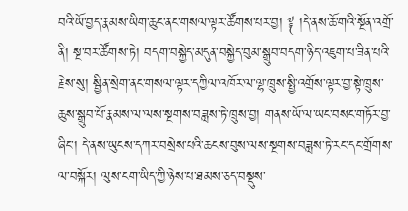བའི་ཡོ་བྱད་རྣམས་ཡིག་ཆུང་ནང་གསལ་ལྟར་ཚོགས་པར་བྱ། ༈ །དེ་ནས་ཆོ་གའི་སྔོན་འགྲོ་ནི། སྔ་བར་ཚོགས་ཏེ། བདག་བསྐྱེད་མདུན་བསྐྱེད་བུམ་སྒྲུབ་བདག་ཉིད་འཇུག་པ་ཟིན་པའི་རྗེས་སུ། སྦྱིན་སྲེག་ནང་གསལ་ལྟར་དཀྱིལ་འཁོར་ལ་ལྷ་ཁྲུས་སྤྱི་འགྲོས་ལྟར་བྱ་སྟེ་ཁྲུས་ཆུས་སྒྲུབ་པོ་རྣམས་ལ་ལས་སྔགས་བཟླས་ཏེ་ཁྲུས་བྱ། གནས་ཡོ་ལ་ཡང་བསང་གཏོར་བྱ་ཞིང་། དེ་ནས་ཡུངས་དཀར་བསྲེས་པའི་ཆངས་བུས་ལས་སྔགས་བཟླས་ཏེ་རང་དང་གྲོགས་ལ་བསྐོར། ལུས་ངག་ཡིད་ཀྱི་ཉེས་པ་ཐམས་ཅད་བསྡུས་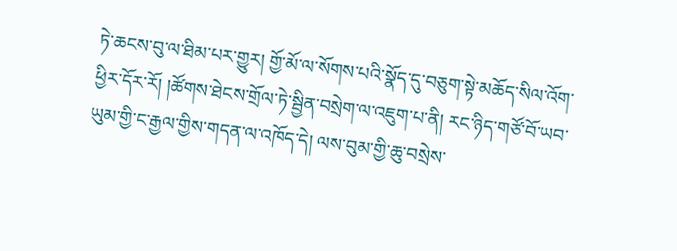ཏེ་ཆངས་བུ་ལ་ཐིམ་པར་གྱུར། གྱོ་མོ་ལ་སོགས་པའི་སྣོད་དུ་བཅུག་སྟེ་མཆོད་སིལ་འོག་ཕྱིར་དོར་རོ། །ཚོགས་ཐེངས་གྲོལ་ཏེ་སྦྱིན་བསྲེག་ལ་འཇུག་པ་ནི། རང་ཉིད་གཙོ་བོ་ཡབ་ཡུམ་གྱི་ང་རྒྱལ་གྱིས་གདན་ལ་འཁོད་དེ། ལས་བུམ་གྱི་ཆུ་བསྲེས་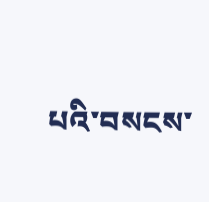པའི་བསངས་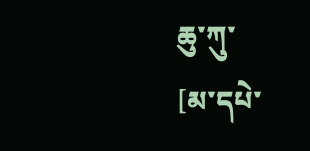ཆུ་ཀུ་
[མ་དཔེ་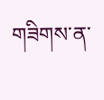གཟིགས་ན་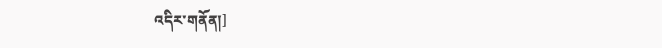འདིར་གནོན།]